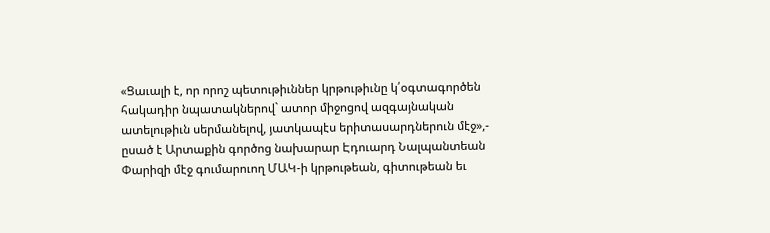«Ցաւալի է, որ որոշ պետութիւններ կրթութիւնը կ՛օգտագործեն հակադիր նպատակներով` ատոր միջոցով ազգայնական ատելութիւն սերմանելով, յատկապէս երիտասարդներուն մէջ»,- ըսած է Արտաքին գործոց նախարար Էդուարդ Նալպանտեան Փարիզի մէջ գումարուող ՄԱԿ-ի կրթութեան, գիտութեան եւ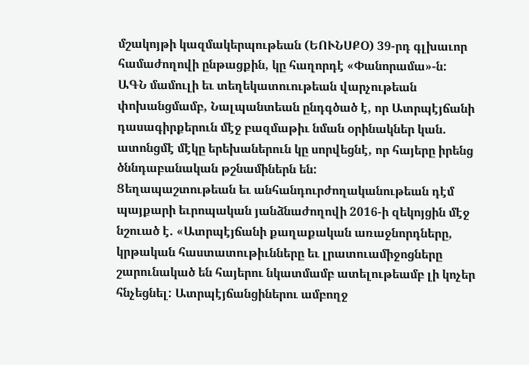մշակոյթի կազմակերպութեան (ԵՈՒՆՍՔՕ) 39-րդ գլխաւոր համաժողովի ընթացքին, կը հաղորդէ «Փանորամա»-ն:
ԱԳՆ մամուլի եւ տեղեկատուութեան վարչութեան փոխանցմամբ, Նալպանտեան ընդգծած է, որ Ատրպէյճանի դասագիրքերուն մէջ բազմաթիւ նման օրինակներ կան. ատոնցմէ մէկը երեխաներուն կը սորվեցնէ, որ հայերը իրենց ծննդաբանական թշնամիներն են:
Ցեղապաշտութեան եւ անհանդուրժողականութեան դէմ պայքարի եւրոպական յանձնաժողովի 2016-ի զեկոյցին մէջ նշուած է. «Ատրպէյճանի քաղաքական առաջնորդները, կրթական հաստատութիւնները եւ լրատուամիջոցները շարունակած են հայերու նկատմամբ ատելութեամբ լի կոչեր հնչեցնել: Ատրպէյճանցիներու ամբողջ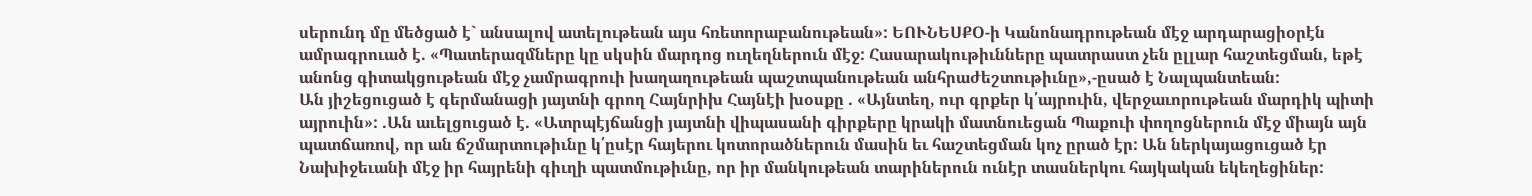սերունդ մը մեծցած է` անսալով ատելութեան այս հռետորաբանութեան»: ԵՈՒՆԵՍՔՕ-ի Կանոնադրութեան մէջ արդարացիօրէն ամրագրուած է. «Պատերազմները կը սկսին մարդոց ուղեղներուն մէջ: Հասարակութիւնները պատրաստ չեն ըլլար հաշտեցման, եթէ անոնց գիտակցութեան մէջ չամրագրուի խաղաղութեան պաշտպանութեան անհրաժեշտութիւնը»,-ըսած է Նալպանտեան:
Ան յիշեցուցած է գերմանացի յայտնի գրող Հայնրիխ Հայնէի խօսքը . «Այնտեղ, ուր գրքեր կ՛այրուին, վերջաւորութեան մարդիկ պիտի այրուին»: .Ան աւելցուցած է. «Ատրպէյճանցի յայտնի վիպասանի գիրքերը կրակի մատնուեցան Պաքուի փողոցներուն մէջ միայն այն պատճառով, որ ան ճշմարտութիւնը կ՛ըսէր հայերու կոտորածներուն մասին եւ հաշտեցման կոչ ըրած էր: Ան ներկայացուցած էր Նախիջեւանի մէջ իր հայրենի գիւղի պատմութիւնը, որ իր մանկութեան տարիներուն ունէր տասներկու հայկական եկեղեցիներ: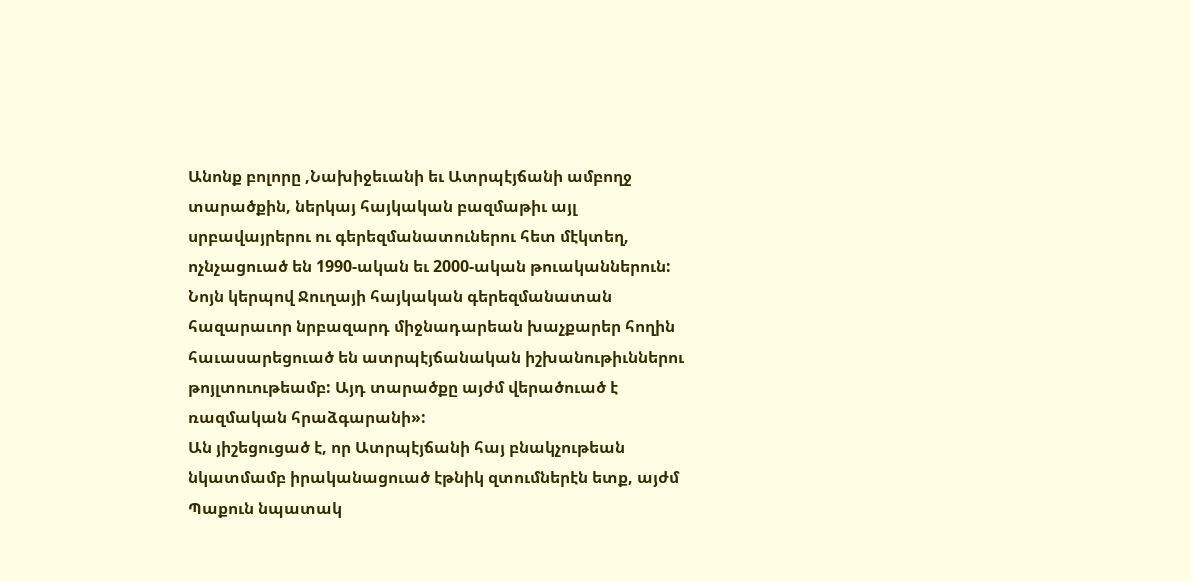Անոնք բոլորը ,Նախիջեւանի եւ Ատրպէյճանի ամբողջ տարածքին, ներկայ հայկական բազմաթիւ այլ սրբավայրերու ու գերեզմանատուներու հետ մէկտեղ, ոչնչացուած են 1990-ական եւ 2000-ական թուականներուն: Նոյն կերպով Ջուղայի հայկական գերեզմանատան հազարաւոր նրբազարդ միջնադարեան խաչքարեր հողին հաւասարեցուած են ատրպէյճանական իշխանութիւններու թոյլտուութեամբ: Այդ տարածքը այժմ վերածուած է ռազմական հրաձգարանի»:
Ան յիշեցուցած է, որ Ատրպէյճանի հայ բնակչութեան նկատմամբ իրականացուած էթնիկ զտումներէն ետք, այժմ Պաքուն նպատակ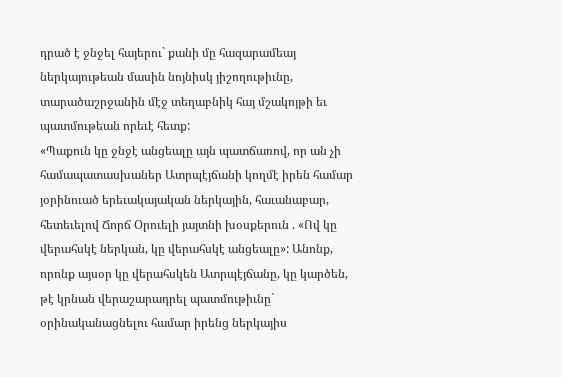դրած է ջնջել հայերու` քանի մը հազարամեայ ներկայութեան մասին նոյնիսկ յիշողութիւնը, տարածաշրջանին մէջ տեղաբնիկ հայ մշակոյթի եւ պատմութեան որեւէ հետք:
«Պաքուն կը ջնջէ անցեալը այն պատճառով, որ ան չի համապատասխաներ Ատրպէյճանի կողմէ իրեն համար յօրինուած երեւակայական ներկային, հաւանաբար, հետեւելով Ճորճ Օրուելի յայտնի խօսքերուն . «Ով կը վերահսկէ ներկան, կը վերահսկէ անցեալը»: Անոնք, որոնք այսօր կը վերահսկեն Ատրպէյճանը, կը կարծեն, թէ կրնան վերաշարադրել պատմութիւնը` օրինականացնելու համար իրենց ներկայիս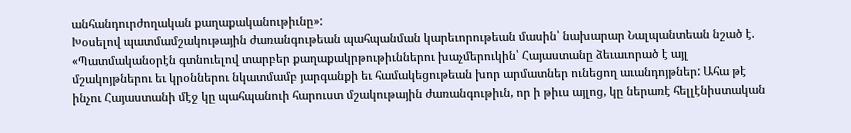անհանդուրժողական քաղաքականութիւնը»:
Խօսելով պատմամշակութային ժառանգութեան պահպանման կարեւորութեան մասին՝ նախարար Նալպանտեան նշած է. «Պատմականօրէն գտնուելով տարբեր քաղաքակրթութիւններու խաչմերուկին՝ Հայաստանը ձեւաւորած է այլ մշակոյթներու եւ կրօններու նկատմամբ յարգանքի եւ համակեցութեան խոր արմատներ ունեցող աւանդոյթներ: Ահա թէ ինչու Հայաստանի մէջ կը պահպանուի հարուստ մշակութային ժառանգութիւն, որ ի թիւս այլոց, կը ներառէ հելլէնիստական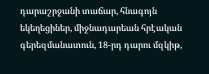դարաշրջանի տաճար, հնագոյն եկեղեցիներ, միջնադարեան հրէական գերեզմանատուն, 18-րդ դարու մզկիթ,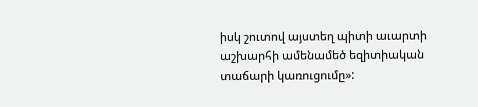իսկ շուտով այստեղ պիտի աւարտի աշխարհի ամենամեծ եզիտիական տաճարի կառուցումը»: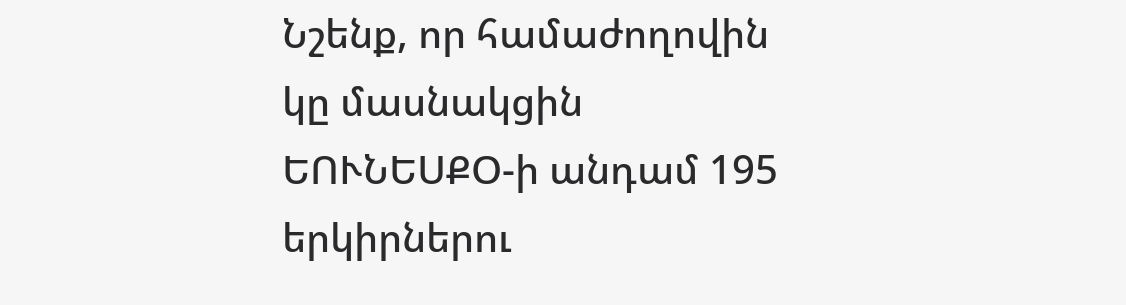Նշենք, որ համաժողովին կը մասնակցին ԵՈՒՆԵՍՔՕ-ի անդամ 195 երկիրներու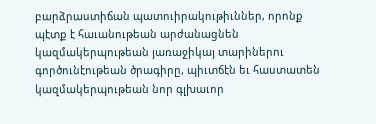բարձրաստիճան պատուիրակութիւններ, որոնք պէտք է հաւանութեան արժանացնեն կազմակերպութեան յառաջիկայ տարիներու գործունէութեան ծրագիրը, պիւտճէն եւ հաստատեն կազմակերպութեան նոր գլխաւոր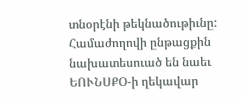տնօրէնի թեկնածութիւնը: Համաժողովի ընթացքին նախատեսուած են նաեւ ԵՈՒՆՍՔՕ-ի ղեկավար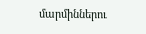մարմիններու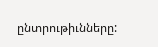ընտրութիւնները: